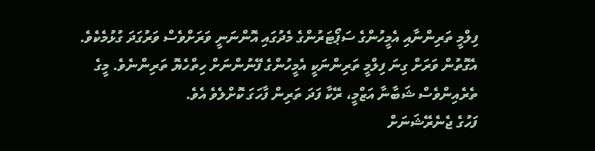ފިލްމީ ތަރިންނާއި އެމީހުންގެ ސަޕޯޓަރުންގެ މެދުގައި އޮންނަނީ ވަރަށްވެސް ވަރުގަދަ ގުޅުމެކެވެ. އެގޮތުން ވަރަށް ގިނަ ފިލްމީ ތަރިންނަކީ އެމީހުންގެ ފޭނުންނަށް ހިތްހެޔޮ ތަރިންނެވެ. މީގެ ތެރެއިންވެސް ޝަބާނާ އަޒްމީ، ރޭކާ ފަދަ ތަރިން ފާހަގަ ކޮށްލެވެ އެވެ.
ފަހުގެ ޖެނެރޭޝަނަށް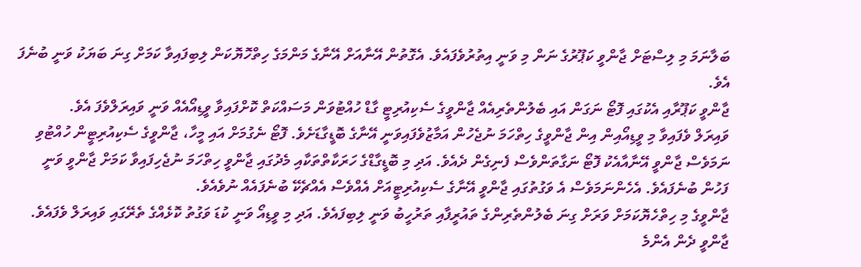ބަލާނަމަ މި ލިސްޓަށް ޖާންވީ ކަޕޫރުގެ ނަން މި ވަނީ އިތުރުވެފައެވެ. އެގޮތުން އޭނާއަށް އޭނާގެ މަންމަގެ ހިތްހޮޔޮކަން ލިބިފައިވާ ކަމަށް ގިނަ ބަޔަކު ވަނީ ބުނެފަ އެވެ.
ޖާންވީ ކަޕޫރާއި އެކުގައި ފޮޓޯ ނަގަން އައި ބެލުންތެރިއެއް ޖާންވީގެ ސެކިއުރިޓީ ގާޑް ހުއްޓުވަން މަސައްކަތް ކޮށްފައިވާ ވީޑިއޯއެއް ވަނީ ވައިރަލްވެފަ އެވެ.
ވައިރަލް ވެފައިވާ މި ވީޑިއޯއިން އިން ޖާންވީގެ ހިތްހަމަ ނުޖެހުން އަމާޒުވެފައިވަނީ އޭނާގެ ބޮޑީގާޑަށެވެ. ފޮޓޯ ނެގުމަށް އައި މީހާ، ޖާންވީގެ ސެކިއުރިޓީން ހުއްޓުވި ނަމަވެސް ޖާންވީ އޭނާއާއެކު ފޮޓޯ ނަގާތަންވެސް ފެނިގެން ދެއެވެ. އަދި މި ބޮޑީގާޑްގެ ހަރަކާތްތަކާއި މެދުގައި ޖާންވީ ހިތްހަމަ ނުޖެހިފައިވާ ކަމަށް ޖާންވީ ވަނީ ފަހުން ބުނެފައެވެ. އެހެންނަމަވެސް އެ ވަގުތުގައި ޖާންވީ އޭނާގެ ސެކިއުރިޓީއަށް އެއްވެސް އެއްޗެކޭ ބުނެފައެއް ނުވެއެވެ.
ޖާންވީގެ މި ހިތްހެޔޮކަމަށް ވަރަށް ގިނަ ބެލުންތެރިންގެ ތައުރީފާއި ތަރުހީބު ވަނީ ލިބިފައެވެ. އަދި މި ވީޑިއޯ ވަނީ ކުޑަ ވަގުތު ކޮޅެއްގެ ތެރޭގައި ވައިރަލް ވެފައެވެ.
ޖާންވީ ދެން އެންމެ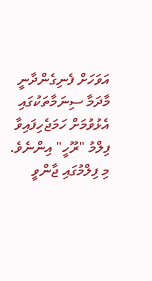އަވަހަށް ފެނިގެންދާނީ މާދަމާ ސިނަމާތަކުގައި އެޅުވުމަށް ހަމަޖެހިފައިވާ ފިލްމު "ރޫހީ" އިންނެވެ. މި ފިލްމުގައި ޖާންވީ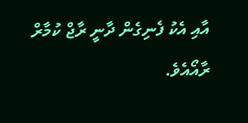އާއި އެކު ފެނިގެން ދާނީ ރާޖް ކުމާރް ރާއޯއެވެ.